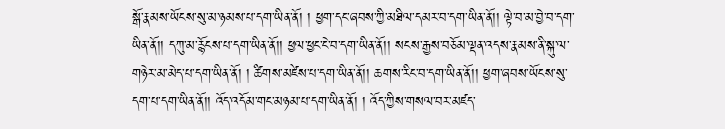སྒོ་རྣམས་ཡོངས་སུ་མ་ཉམས་པ་དག་ཡིན་ནོ། ། ཕྱག་དང་ཞབས་ཀྱི་མཐིལ་དམར་བ་དག་ཡིན་ནོ།། ལྟེ་བ་མ་བྱེ་བ་དག་ཡིན་ནོ།། དཀུ་མ་རྙོངས་པ་དག་ཡིན་ནོ།། ཕྱལ་ཕྱང་ངེ་བ་དག་ཡིན་ནོ།། སངས་རྒྱས་བཅོམ་ལྡན་འདས་རྣམས་ནི་སྐུ་ལ་གཉེར་མ་མེད་པ་དག་ཡིན་ནོ། ། ཚིགས་མཛེས་པ་དག་ཡིན་ནོ།། ཆགས་རིང་བ་དག་ཡིན་ནོ།། ཕྱག་ཞབས་ཡོངས་སུ་དག་པ་དག་ཡིན་ནོ།། འོད་འདོམ་གང་མཉམ་པ་དག་ཡིན་ནོ། ། འོད་ཀྱིས་གསལ་བར་མཛད་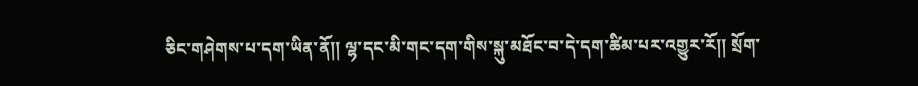ཅིང་གཤེགས་པ་དག་ཡིན་ནོ།། ལྷ་དང་མི་གང་དག་གིས་སྐུ་མཐོང་བ་དེ་དག་ཚིམ་པར་འགྱུར་རོ།། སྲོག་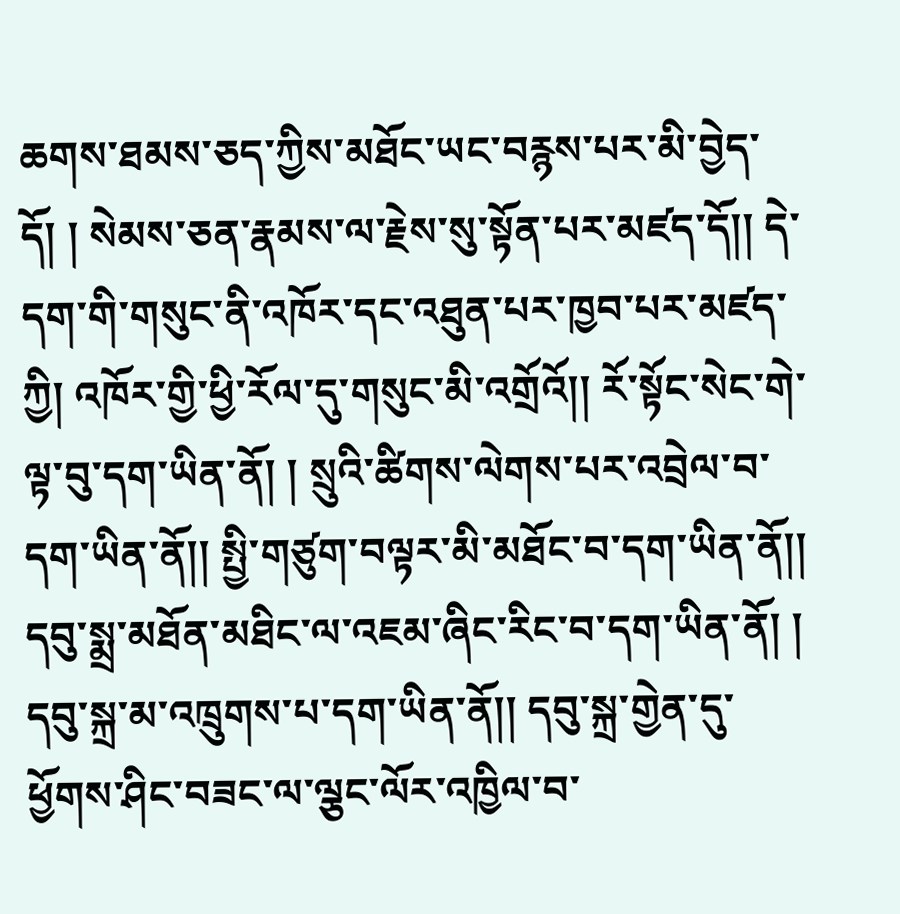ཆགས་ཐམས་ཅད་ཀྱིས་མཐོང་ཡང་བརྙས་པར་མི་བྱེད་དོ། ། སེམས་ཅན་རྣམས་ལ་རྗེས་སུ་སྟོན་པར་མཛད་དོ།། དེ་དག་གི་གསུང་ནི་འཁོར་དང་འཐུན་པར་ཁྱབ་པར་མཛད་ཀྱི། འཁོར་གྱི་ཕྱི་རོལ་དུ་གསུང་མི་འགྲོའོ།། རོ་སྟོང་སེང་གེ་ལྟ་བུ་དག་ཡིན་ནོ། ། སྲུའི་ཚིགས་ལེགས་པར་འབྲེལ་བ་དག་ཡིན་ནོ།། སྤྱི་གཙུག་བལྟར་མི་མཐོང་བ་དག་ཡིན་ནོ།། དབུ་སྨྲ་མཐོན་མཐིང་ལ་འཇམ་ཞིང་རིང་བ་དག་ཡིན་ནོ། ། དབུ་སྐྲ་མ་འཁྲུགས་པ་དག་ཡིན་ནོ།། དབུ་སྐྲ་གྱེན་དུ་ཕྱོགས་ཤིང་བཟང་ལ་ལྕང་ལོར་འཁྱིལ་བ་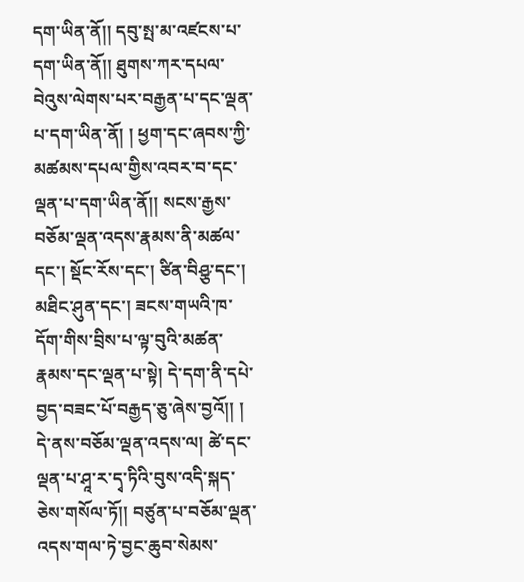དག་ཡིན་ནོ།། དབུ་སྤ་མ་འཛངས་པ་དག་ཡིན་ནོ།། ཐུགས་ཀར་དཔལ་བེའུས་ལེགས་པར་བརྒྱན་པ་དང་ལྡན་པ་དག་ཡིན་ནོ། ། ཕྱག་དང་ཞབས་ཀྱི་མཚམས་དཔལ་གྱིས་འབར་བ་དང་ལྡན་པ་དག་ཡིན་ནོ།། སངས་རྒྱས་བཅོམ་ལྡན་འདས་རྣམས་ནི་མཚལ་དང་། སྡོང་རོས་དང་། ཙིན་བིཤྩ་དང་། མཐིང་ཤུན་དང་། ཟངས་གཡའི་ཁ་དོག་གིས་བྲིས་པ་ལྟ་བུའི་མཚན་རྣམས་དང་ལྡན་པ་སྟེ། དེ་དག་ནི་དཔེ་བྱད་བཟང་པོ་བརྒྱད་ཅུ་ཞེས་བྱའོ།། ། དེ་ནས་བཅོམ་ལྡན་འདས་ལ། ཚེ་དང་ལྡན་པ་ཤཱ་ར་དྭ་ཏིའི་བུས་འདི་སྐད་ཅེས་གསོལ་ཏོ།། བཙུན་པ་བཅོམ་ལྡན་འདས་གལ་ཏེ་བྱང་ཆུབ་སེམས་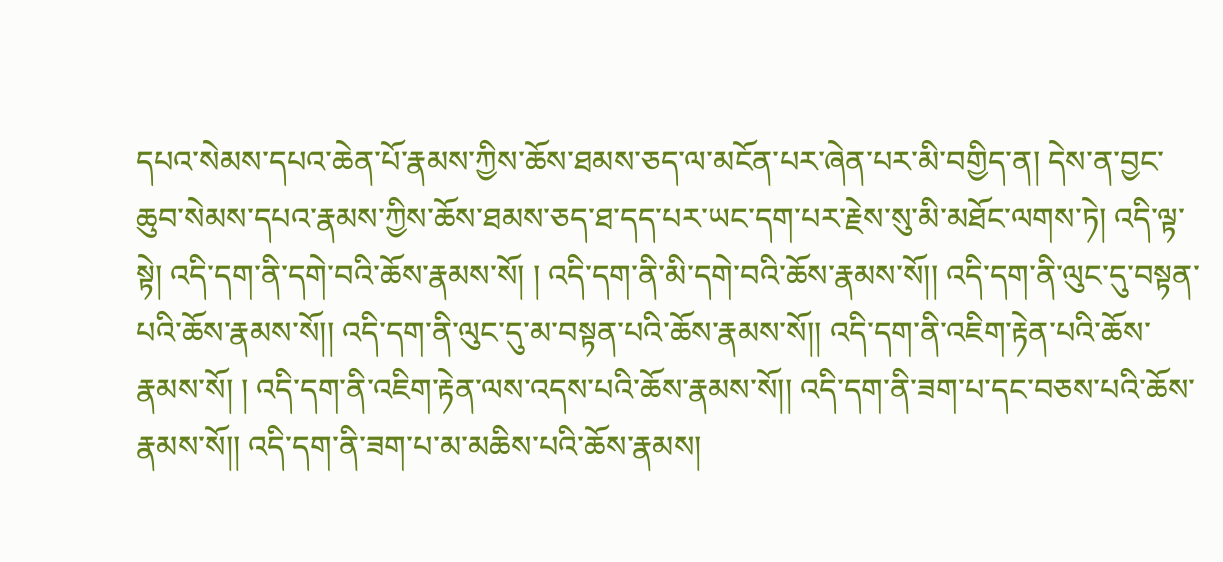དཔའ་སེམས་དཔའ་ཆེན་པོ་རྣམས་ཀྱིས་ཆོས་ཐམས་ཅད་ལ་མངོན་པར་ཞེན་པར་མི་བགྱིད་ན། དེས་ན་བྱང་ཆུབ་སེམས་དཔའ་རྣམས་ཀྱིས་ཆོས་ཐམས་ཅད་ཐ་དད་པར་ཡང་དག་པར་རྗེས་སུ་མི་མཐོང་ལགས་ཏེ། འདི་ལྟ་སྟེ། འདི་དག་ནི་དགེ་བའི་ཆོས་རྣམས་སོ། ། འདི་དག་ནི་མི་དགེ་བའི་ཆོས་རྣམས་སོ།། འདི་དག་ནི་ལུང་དུ་བསྟན་པའི་ཆོས་རྣམས་སོ།། འདི་དག་ནི་ལུང་དུ་མ་བསྟན་པའི་ཆོས་རྣམས་སོ།། འདི་དག་ནི་འཇིག་རྟེན་པའི་ཆོས་རྣམས་སོ། ། འདི་དག་ནི་འཇིག་རྟེན་ལས་འདས་པའི་ཆོས་རྣམས་སོ།། འདི་དག་ནི་ཟག་པ་དང་བཅས་པའི་ཆོས་རྣམས་སོ།། འདི་དག་ནི་ཟག་པ་མ་མཆིས་པའི་ཆོས་རྣམས།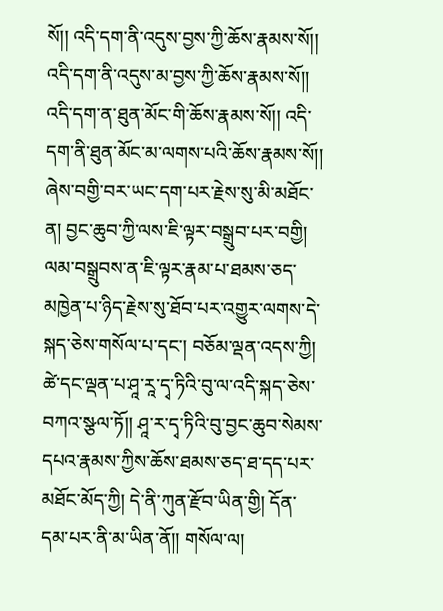སོ།། འདི་དག་ནི་འདུས་བྱས་ཀྱི་ཆོས་རྣམས་སོ།། འདི་དག་ནི་འདུས་མ་བྱས་ཀྱི་ཆོས་རྣམས་སོ།། འདི་དག་ན་ཐུན་མོང་གི་ཆོས་རྣམས་སོ།། འདི་དག་ནི་ཐུན་མོང་མ་ལགས་པའི་ཆོས་རྣམས་སོ།། ཞེས་བགྱི་བར་ཡང་དག་པར་རྗེས་སུ་མི་མཐོང་ན། བྱང་ཆུབ་ཀྱི་ལས་ཇི་ལྟར་བསྒྲུབ་པར་བགྱི། ལམ་བསྒྲུབས་ན་ཇི་ལྟར་རྣམ་པ་ཐམས་ཅད་མཁྱེན་པ་ཉིད་རྗེས་སུ་ཐོབ་པར་འགྱུར་ལགས་དེ་སྐད་ཅེས་གསོལ་པ་དང་། བཅོམ་ལྡན་འདས་ཀྱི། ཚེ་དང་ལྡན་པ་ཤཱ་རཱ་དྭ་ཏིའི་བུ་ལ་འདི་སྐད་ཅེས་བཀའ་སྩལ་ཏོ།། ཤཱ་ར་དྭ་ཏིའི་བུ་བྱང་ཆུབ་སེམས་དཔའ་རྣམས་ཀྱིས་ཆོས་ཐམས་ཅད་ཐ་དད་པར་མཐོང་མོད་ཀྱི། དེ་ནི་ཀུན་རྫོབ་ཡིན་གྱི། དོན་དམ་པར་ནི་མ་ཡིན་ནོ།། གསོལ་ལ།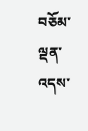བཅོམ་ལྡན་འདས་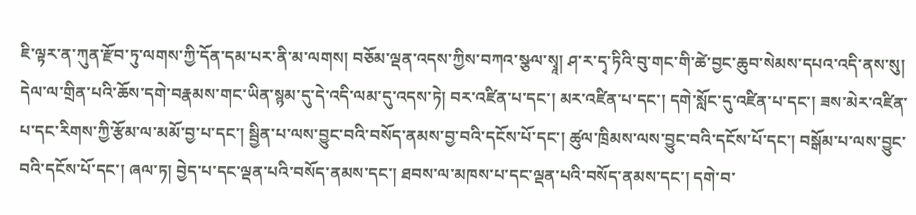ཇི་ལྟར་ན་ཀུན་རྫོབ་ཏུ་ལགས་ཀྱི་དོན་དམ་པར་ནི་མ་ལགས། བཅོམ་ལྡན་འདས་ཀྱིས་བཀའ་སྩལ་སྭཱ། ཤ་ར་དྭ་ཏིའི་བུ་གང་གི་ཚེ་བྱང་ཆུབ་སེམས་དཔའ་འདི་ནས་སུ། དེལ་ལ་གྲིན་པའི་ཆོས་དགེ་བརྣམས་གང་ཡིན་སྙམ་དུ་དེ་འདི་ལམ་དུ་འདས་ཏེ། བར་འཛིན་པ་དང་། མར་འཛིན་པ་དང་། དགེ་སློང་དུ་འཛིན་པ་དང་། ཟས་མེར་འཛིན་པ་དང་རིགས་ཀྱི་རྩོམ་ལ་མམོ་བྱ་པ་དང་། སྦྱིན་པ་ལས་བྱུང་བའི་བསོད་ནམས་བྱ་བའི་དངོས་པོ་དང་། ཚུལ་ཁྲིམས་ལས་བྱུང་བའི་དངོས་པོ་དང་། བསྒོམ་པ་ལས་བྱུང་བའི་དངོས་པོ་དང་། ཞལ་ཏ། བྱེད་པ་དང་ལྡན་པའི་བསོད་ནམས་དང་། ཐབས་ལ་མཁས་པ་དང་ལྡན་པའི་བསོད་ནམས་དང་། དགེ་བ་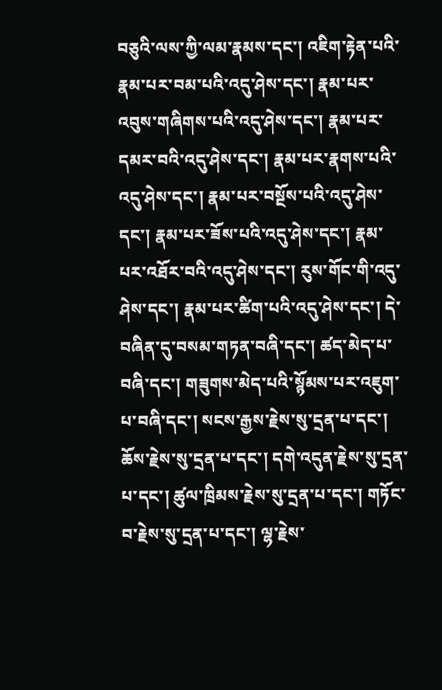བཅུའི་ལས་ཀྱི་ལམ་རྣམས་དང་། འཇིག་རྟེན་པའི་རྣམ་པར་བམ་པའི་འདུ་ཤེས་དང་། རྣམ་པར་འབུས་གཞིགས་པའི་འདུ་ཤེས་དང་། རྣམ་པར་དམར་བའི་འདུ་ཤེས་དང་། རྣམ་པར་རྣགས་པའི་འདུ་ཤེས་དང་། རྣམ་པར་བསྔོས་པའི་འདུ་ཤེས་དང་། རྣམ་པར་ཟོས་པའི་འདུ་ཤེས་དང་། རྣམ་པར་འཐོར་བའི་འདུ་ཤེས་དང་། རུས་གོང་གི་འདུ་ཤེས་དང་། རྣམ་པར་ཚིག་པའི་འདུ་ཤེས་དང་། དེ་བཞིན་དུ་བསམ་གཏན་བཞི་དང་། ཚད་མེད་པ་བཞི་དང་། གཟུགས་མེད་པའི་སྙོམས་པར་འཇུག་པ་བཞི་དང་། སངས་རྒྱས་རྗེས་སུ་དྲན་པ་དང་། ཆོས་རྗེས་སུ་དྲན་པ་དང་། དགེ་འདུན་རྗེས་སུ་དྲན་པ་དང་། ཚུལ་ཁྲིམས་རྗེས་སུ་དྲན་པ་དང་། གཏོང་བ་རྗེས་སུ་དྲན་པ་དང་། ལྷ་རྗེས་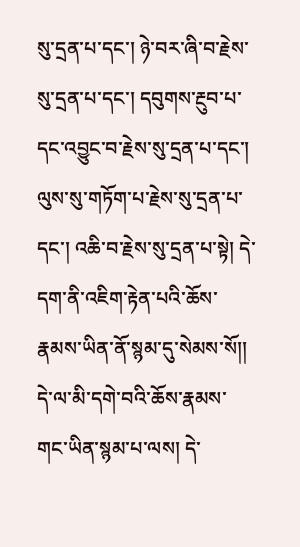སུ་དྲན་པ་དང་། ཉེ་བར་ཞི་བ་རྗེས་སུ་དྲན་པ་དང་། དབུགས་རྔུབ་པ་དང་འབྱུང་བ་རྗེས་སུ་དྲན་པ་དང་། ལུས་སུ་གཏོག་པ་རྗེས་སུ་དྲན་པ་དང་། འཆི་བ་རྗེས་སུ་དྲན་པ་སྟེ། དེ་དག་ནི་འཇིག་རྟེན་པའི་ཆོས་རྣམས་ཡིན་ནོ་སྙམ་དུ་སེམས་སོ།། དེ་ལ་མི་དགེ་བའི་ཆོས་རྣམས་གང་ཡིན་སྙམ་པ་ལས། དེ་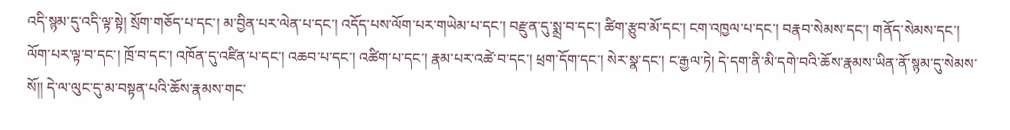འདི་སྙམ་དུ་འདི་ལྟ་སྟེ། སྲོག་གཅོད་པ་དང་། མ་བྱིན་པར་ལེན་པ་དང་། འདོད་པས་ལོག་པར་གཡེམ་པ་དང་། བརྫུན་དུ་སྨྲ་བ་དང་། ཚིག་རྩུབ་མོ་དང་། ངག་འཁྱལ་པ་དང་། བརྣབ་སེམས་དང་། གནོད་སེམས་དང་། ལོག་པར་ལྟ་བ་དང་། ཁྲོ་བ་དང་། འཁོན་དུ་འཛིན་པ་དང་། འཆབ་པ་དང་། འཚིག་པ་དང་། རྣམ་པར་འཚེ་བ་དང་། ཕྲག་དོག་དང་། སེར་སྣ་དང་། ང་རྒྱལ་ཏེ། དེ་དག་ནི་མི་དགེ་བའི་ཆོས་རྣམས་ཡིན་ནོ་སྙམ་དུ་སེམས་སོ།། དེ་ལ་ལུང་དུ་མ་བསྟན་པའི་ཆོས་རྣམས་གང་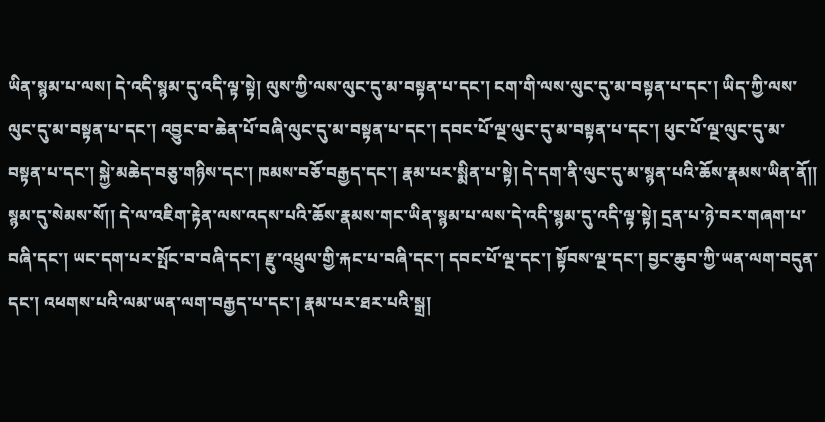ཡིན་སྙམ་པ་ལས། དེ་འདི་སྙམ་དུ་འདི་ལྟ་སྟེ། ལུས་ཀྱི་ལས་ལུང་དུ་མ་བསྟན་པ་དང་། ངག་གི་ལས་ལུང་དུ་མ་བསྟན་པ་དང་། ཡིད་ཀྱི་ལས་ལུང་དུ་མ་བསྟན་པ་དང་། འབྱུང་བ་ཆེན་པོ་བཞི་ལུང་དུ་མ་བསྟན་པ་དང་། དབང་པོ་ལྔ་ལུང་དུ་མ་བསྟན་པ་དང་། ཕུང་པོ་ལྔ་ལུང་དུ་མ་བསྟན་པ་དང་། སྐྱེ་མཆེད་བཅུ་གཉིས་དང་། ཁམས་བཅོ་བརྒྱད་དང་། རྣམ་པར་སྨིན་པ་སྟེ། དེ་དག་ནི་ལུང་དུ་མ་སྙན་པའི་ཆོས་རྣམས་ཡིན་ནོ།། སྙམ་དུ་སེམས་སོ།། དེ་ལ་འཇིག་རྟེན་ལས་འདས་པའི་ཆོས་རྣམས་གང་ཡིན་སྙམ་པ་ལས་དེ་འདི་སྙམ་དུ་འདི་ལྟ་སྟེ། དྲན་པ་ཉེ་བར་གཞག་པ་བཞི་དང་། ཡང་དག་པར་སྤོང་བ་བཞི་དང་། རྫུ་འཕྲུལ་གྱི་རྐང་པ་བཞི་དང་། དབང་པོ་ལྔ་དང་། སྟོབས་ལྔ་དང་། བྱང་ཆུབ་ཀྱི་ཡན་ལག་བདུན་དང་། འཕགས་པའི་ལམ་ཡན་ལག་བརྒྱད་པ་དང་། རྣམ་པར་ཐར་པའི་སྒྲ།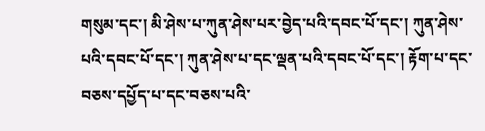གསུམ་དང་། མི་ཤེས་པ་ཀུན་ཤེས་པར་བྱེད་པའི་དབང་པོ་དང་། ཀུན་ཤེས་པའི་དབང་པོ་དང་། ཀུན་ཤེས་པ་དང་ལྡན་པའི་དབང་པོ་དང་། རྟོག་པ་དང་བཅས་དཔྱོད་པ་དང་བཅས་པའི་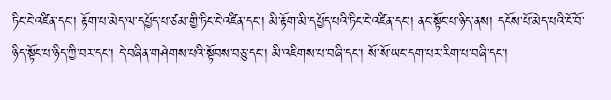ཏིང་ངེ་འཛིན་དང་། རྟོག་པ་མེད་ལ་དཔྱོད་པ་ཙམ་གྱི་ཏིང་ངེ་འཛིན་དང་། མི་རྟོག་མི་དཔྱོད་པའི་ཏིང་ངེ་འཛིན་དང་། ནང་སྟོང་པ་ཉིད་ནས། དངོས་པོ་མེད་པའི་ངོ་བོ་ཉིད་སྟོང་པ་ཉིད་ཀྱི་བར་དང་། དེ་བཞིན་གཤེགས་པའི་སྟོབས་བཅུ་དང་། མི་འཇིགས་པ་བཞི་དང་། སོ་སོ་ཡང་དག་པར་རིག་པ་བཞི་དང་།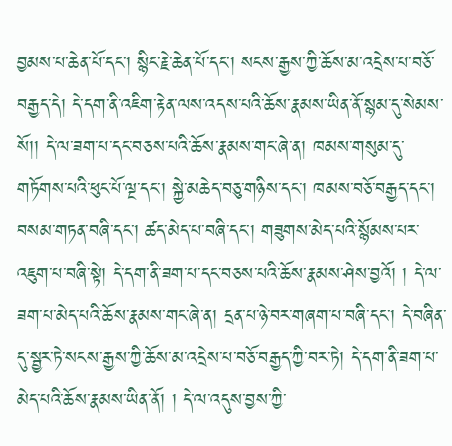བྱམས་པ་ཆེན་པོ་དང་། སྙིང་རྗེ་ཆེན་པོ་དང་། སངས་རྒྱས་ཀྱི་ཆོས་མ་འདྲེས་པ་བཅོ་བརྒྱད་དེ། དེ་དག་ནི་འཇིག་རྟེན་ལས་འདས་པའི་ཆོས་རྣམས་ཡིན་ནོ་སྙམ་དུ་སེམས་སོ།། དེ་ལ་ཟག་པ་དང་བཅས་པའི་ཆོས་རྣམས་གང་ཞེ་ན། ཁམས་གསུམ་དུ་གཏོགས་པའི་ཕུང་པོ་ལྔ་དང་། སྐྱེ་མཆེད་བཅུ་གཉིས་དང་། ཁམས་བཅོ་བརྒྱད་དང་། བསམ་གཏན་བཞི་དང་། ཚད་མེད་པ་བཞི་དང་། གཟུགས་མེད་པའི་སྙོམས་པར་འཇུག་པ་བཞི་སྟེ། དེ་དག་ནི་ཟག་པ་དང་བཅས་པའི་ཆོས་རྣམས་ཤེས་བྱའོ། ། དེ་ལ་ཟག་པ་མེད་པའི་ཆོས་རྣམས་གང་ཞེ་ན། དྲན་པ་ཉེ་བར་གཞག་པ་བཞི་དང་། དེ་བཞིན་དུ་སྦྱར་ཏེ་སངས་རྒྱས་ཀྱི་ཆོས་མ་འདྲེས་པ་བཅོ་བརྒྱད་ཀྱི་བར་ཏེ། དེ་དག་ནི་ཟག་པ་མེད་པའི་ཆོས་རྣམས་ཡིན་ནོ། ། དེ་ལ་འདུས་བྱས་ཀྱི་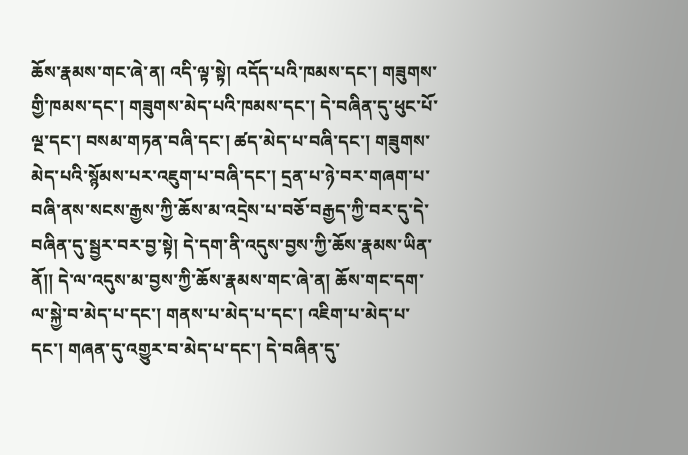ཆོས་རྣམས་གང་ཞེ་ན། འདི་ལྟ་སྟེ། འདོད་པའི་ཁམས་དང་། གཟུགས་གྱི་ཁམས་དང་། གཟུགས་མེད་པའི་ཁམས་དང་། དེ་བཞིན་དུ་ཕུང་པོ་ལྔ་དང་། བསམ་གཏན་བཞི་དང་། ཚད་མེད་པ་བཞི་དང་། གཟུགས་མེད་པའི་སྙོམས་པར་འཇུག་པ་བཞི་དང་། དྲན་པ་ཉེ་བར་གཞག་པ་བཞི་ནས་སངས་རྒྱས་ཀྱི་ཆོས་མ་འདྲེས་པ་བཅོ་བརྒྱད་ཀྱི་བར་དུ་དེ་བཞིན་དུ་སྦྱར་བར་བྱ་སྟེ། དེ་དག་ནི་འདུས་བྱས་ཀྱི་ཆོས་རྣམས་ཡིན་ནོ།། དེ་ལ་འདུས་མ་བྱས་ཀྱི་ཆོས་རྣམས་གང་ཞེ་ན། ཆོས་གང་དག་ལ་སྐྱེ་བ་མེད་པ་དང་། གནས་པ་མེད་པ་དང་། འཇིག་པ་མེད་པ་དང་། གཞན་དུ་འགྱུར་བ་མེད་པ་དང་། དེ་བཞིན་དུ་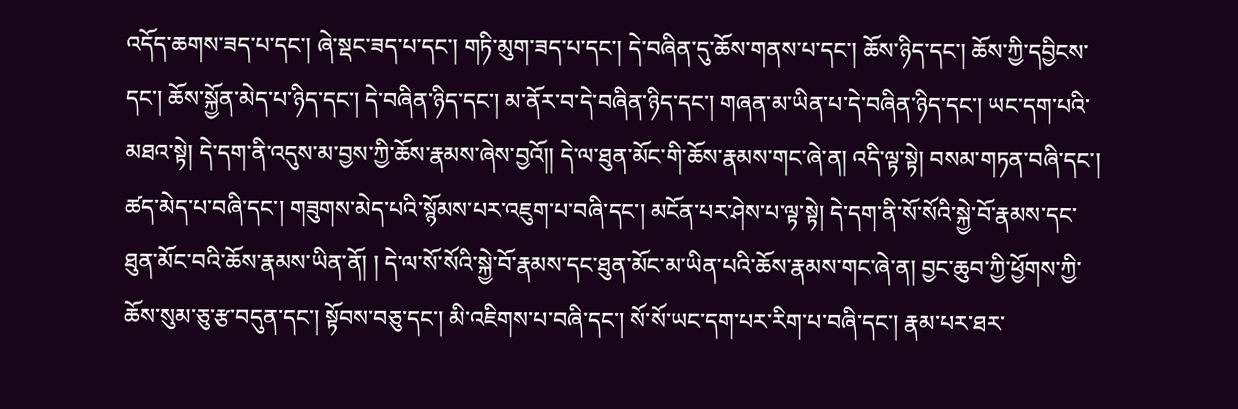འདོད་ཆགས་ཟད་པ་དང་། ཞེ་སྡང་ཟད་པ་དང་། གཏི་མུག་ཟད་པ་དང་། དེ་བཞིན་དུ་ཆོས་གནས་པ་དང་། ཆོས་ཉིད་དང་། ཆོས་ཀྱི་དབྱིངས་དང་། ཆོས་སྐྱོན་མེད་པ་ཉིད་དང་། དེ་བཞིན་ཉིད་དང་། མ་ནོར་བ་དེ་བཞིན་ཉིད་དང་། གཞན་མ་ཡིན་པ་དེ་བཞིན་ཉིད་དང་། ཡང་དག་པའི་མཐའ་སྟེ། དེ་དག་ནི་འདུས་མ་བྱས་ཀྱི་ཆོས་རྣམས་ཞེས་བྱའོ།། དེ་ལ་ཐུན་མོང་གི་ཆོས་རྣམས་གང་ཞེ་ན། འདི་ལྟ་སྟེ། བསམ་གཏན་བཞི་དང་། ཚད་མེད་པ་བཞི་དང་། གཟུགས་མེད་པའི་སྙོམས་པར་འཇུག་པ་བཞི་དང་། མངོན་པར་ཤེས་པ་ལྟ་སྟེ། དེ་དག་ནི་སོ་སོའི་སྐྱེ་བོ་རྣམས་དང་ཐུན་མོང་བའི་ཆོས་རྣམས་ཡིན་ནོ། ། དེ་ལ་སོ་སོའི་སྐྱེ་བོ་རྣམས་དང་ཐུན་མོང་མ་ཡིན་པའི་ཆོས་རྣམས་གང་ཞེ་ན། བྱང་ཆུབ་ཀྱི་ཕྱོགས་ཀྱི་ཆོས་སུམ་ཅུ་རྩ་བདུན་དང་། སྟོབས་བཅུ་དང་། མི་འཇིགས་པ་བཞི་དང་། སོ་སོ་ཡང་དག་པར་རིག་པ་བཞི་དང་། རྣམ་པར་ཐར་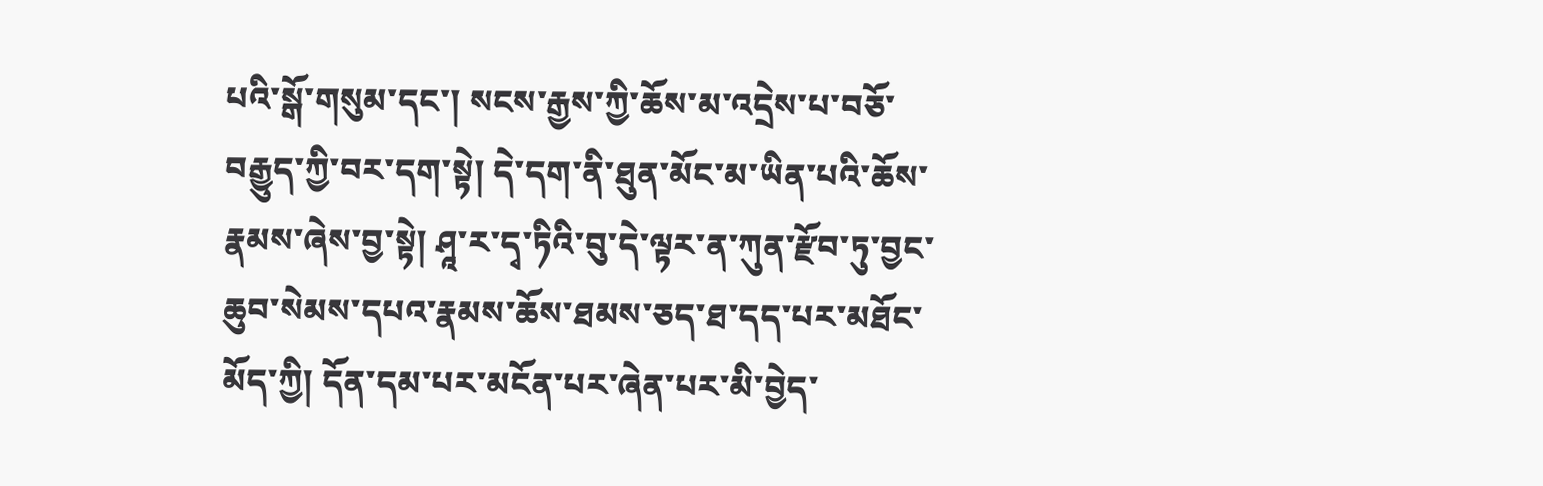པའི་སྒོ་གསུམ་དང་། སངས་རྒྱས་ཀྱི་ཆོས་མ་འདྲེས་པ་བཅོ་བརྒྱུད་ཀྱི་བར་དག་སྟེ། དེ་དག་ནི་ཐུན་མོང་མ་ཡིན་པའི་ཆོས་རྣམས་ཞེས་བྱ་སྟེ། ཤཱ་ར་དྭ་ཏིའི་བུ་དེ་ལྟར་ན་ཀུན་རྫོབ་ཏུ་བྱང་ཆུབ་སེམས་དཔའ་རྣམས་ཆོས་ཐམས་ཅད་ཐ་དད་པར་མཐོང་མོད་ཀྱི། དོན་དམ་པར་མངོན་པར་ཞེན་པར་མི་བྱེད་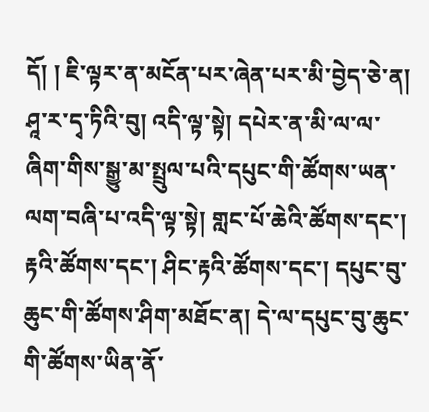དོ། ། ཇི་ལྟར་ན་མངོན་པར་ཞེན་པར་མི་བྱེད་ཅེ་ན། ཤཱ་ར་དྭ་ཏིའི་བུ། འདི་ལྟ་སྟེ། དཔེར་ན་མི་ལ་ལ་ཞིག་གིས་སྒྱུ་མ་སྤྲུལ་པའི་དཔུང་གི་ཚོགས་ཡན་ལག་བཞི་པ་འདི་ལྟ་སྟེ། གླང་པོ་ཆེའི་ཚོགས་དང་། རྟའི་ཚོགས་དང་། ཤིང་རྟའི་ཚོགས་དང་། དཔུང་བུ་ཆུང་གི་ཚོགས་ཤིག་མཐོང་ན། དེ་ལ་དཔུང་བུ་ཆུང་གི་ཚོགས་ཡིན་ནོ་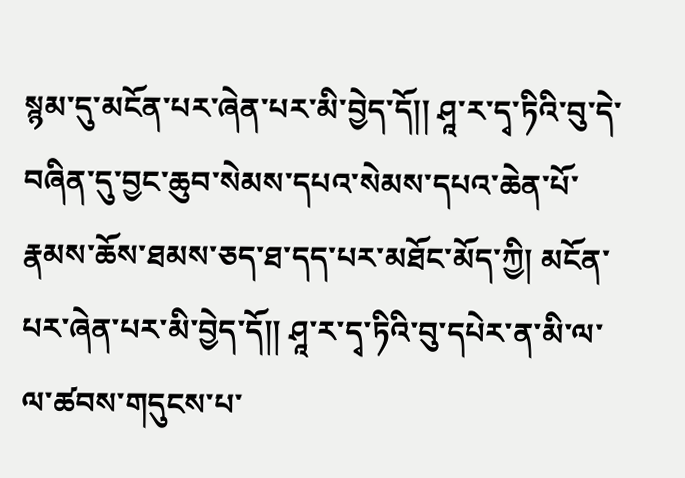སྙམ་དུ་མངོན་པར་ཞེན་པར་མི་བྱེད་དོ།། ཤཱ་ར་དྭ་ཏིའི་བུ་དེ་བཞིན་དུ་བྱང་ཆུབ་སེམས་དཔའ་སེམས་དཔའ་ཆེན་པོ་རྣམས་ཆོས་ཐམས་ཅད་ཐ་དད་པར་མཐོང་མོད་ཀྱི། མངོན་པར་ཞེན་པར་མི་བྱེད་དོ།། ཤཱ་ར་དྭ་ཏིའི་བུ་དཔེར་ན་མི་ལ་ལ་ཚབས་གདུངས་པ་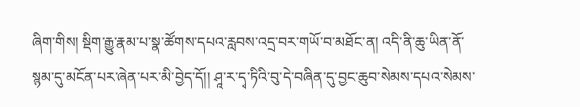ཞིག་གིས། སྡིག་རྒྱུ་རྣམ་པ་སྣ་ཚོགས་དཔའ་རླབས་འདྲ་བར་གཡོ་བ་མཐོང་ན། འདི་ནི་ཆུ་ཡིན་ནོ་སྙམ་དུ་མངོན་པར་ཞེན་པར་མི་བྱེད་དོ།། ཤཱ་ར་དྭ་ཏིའི་བུ་དེ་བཞིན་དུ་བྱང་ཆུབ་སེམས་དཔའ་སེམས་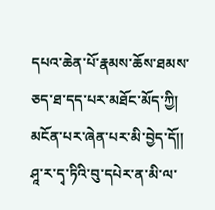དཔའ་ཆེན་པོ་རྣམས་ཆོས་ཐམས་ཅད་ཐ་དད་པར་མཐོང་མོད་ཀྱི། མངོན་པར་ཞེན་པར་མི་བྱེད་དོ།། ཤཱ་ར་དྭ་ཏིའི་བུ་དཔེར་ན་མི་ལ་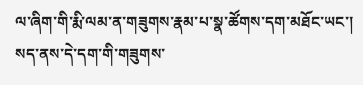ལ་ཞིག་གི་རྨི་ལམ་ན་གཟུགས་རྣམ་པ་སྣ་ཚོགས་དག་མཐོང་ཡང་། སད་ནས་དེ་དག་གི་གཟུགས་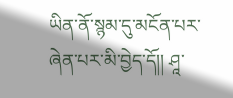ཡིན་ནོ་སྙམ་དུ་མངོན་པར་ཞེན་པར་མི་བྱེད་དོ།། ཤཱ་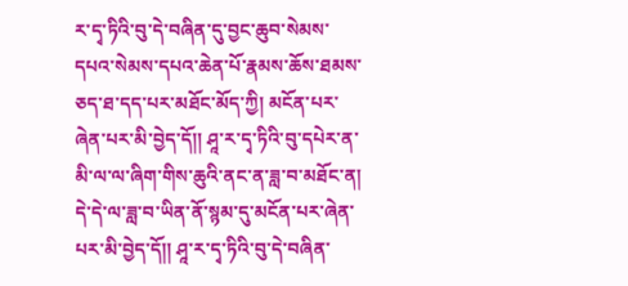ར་དྭ་ཏིའི་བུ་དེ་བཞིན་དུ་བྱང་ཆུབ་སེམས་དཔའ་སེམས་དཔའ་ཆེན་པོ་རྣམས་ཆོས་ཐམས་ཅད་ཐ་དད་པར་མཐོང་མོད་ཀྱི། མངོན་པར་ཞེན་པར་མི་བྱེད་དོ།། ཤཱ་ར་དྭ་ཏིའི་བུ་དཔེར་ན་མི་ལ་ལ་ཞིག་གིས་ཆུའི་ནང་ན་ཟླ་བ་མཐོང་ན། དེ་དེ་ལ་ཟླ་བ་ཡིན་ནོ་སྙམ་དུ་མངོན་པར་ཞེན་པར་མི་བྱེད་དོ།། ཤཱ་ར་དྭ་ཏིའི་བུ་དེ་བཞིན་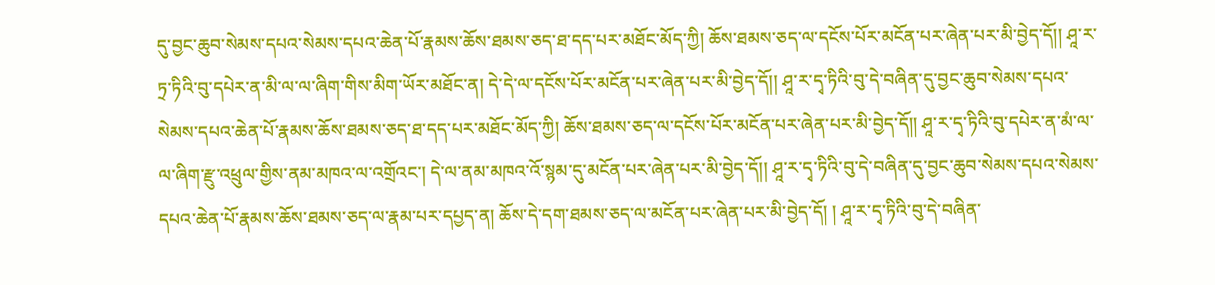དུ་བྱང་ཆུབ་སེམས་དཔའ་སེམས་དཔའ་ཆེན་པོ་རྣམས་ཆོས་ཐམས་ཅད་ཐ་དད་པར་མཐོང་མོད་ཀྱི། ཆོས་ཐམས་ཅད་ལ་དངོས་པོར་མངོན་པར་ཞེན་པར་མི་བྱེད་དོ།། ཤཱ་ར་ཏྲ་ཏིའི་བུ་དཔེར་ན་མི་ལ་ལ་ཞིག་གིས་མིག་ཡོར་མཐོང་ན། དེ་དེ་ལ་དངོས་པོར་མངོན་པར་ཞེན་པར་མི་བྱེད་དོ།། ཤཱ་ར་དྭ་ཏིའི་བུ་དེ་བཞིན་དུ་བྱང་ཆུབ་སེམས་དཔའ་སེམས་དཔའ་ཆེན་པོ་རྣམས་ཆོས་ཐམས་ཅད་ཐ་དད་པར་མཐོང་མོད་ཀྱི། ཆོས་ཐམས་ཅད་ལ་དངོས་པོར་མངོན་པར་ཞེན་པར་མི་བྱེད་དོ།། ཤཱ་ར་དྭ་ཏིའི་བུ་དཔེར་ན་མཾ་ལ་ལ་ཞིག་རྫུ་འཕྲུལ་གྱིས་ནམ་མཁའ་ལ་འགྲོའང་། དེ་ལ་ནམ་མཁའ་འོ་སྙམ་དུ་མངོན་པར་ཞེན་པར་མི་བྱེད་དོ།། ཤཱ་ར་དྭ་ཏིའི་བུ་དེ་བཞིན་དུ་བྱང་ཆུབ་སེམས་དཔའ་སེམས་དཔའ་ཆེན་པོ་རྣམས་ཆོས་ཐམས་ཅད་ལ་རྣམ་པར་དཔྱད་ན། ཆོས་དེ་དག་ཐམས་ཅད་ལ་མངོན་པར་ཞེན་པར་མི་བྱེད་དོ། ། ཤཱ་ར་དྭ་ཏིའི་བུ་དེ་བཞིན་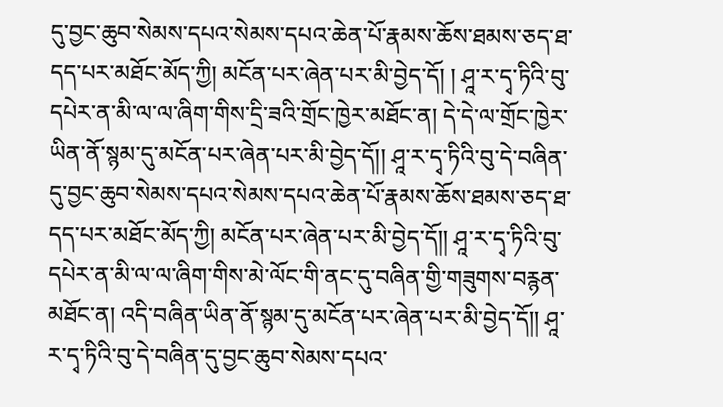དུ་བྱང་ཆུབ་སེམས་དཔའ་སེམས་དཔའ་ཆེན་པོ་རྣམས་ཆོས་ཐམས་ཅད་ཐ་དད་པར་མཐོང་མོད་ཀྱི། མངོན་པར་ཞེན་པར་མི་བྱེད་དོ། ། ཤཱ་ར་དྭ་ཏིའི་བུ་དཔེར་ན་མི་ལ་ལ་ཞིག་གིས་དྲི་ཟའི་གྲོང་ཁྱེར་མཐོང་ན། དེ་དེ་ལ་གྲོང་ཁྱེར་ཡིན་ནོ་སྙམ་དུ་མངོན་པར་ཞེན་པར་མི་བྱེད་དོ།། ཤཱ་ར་དྭ་ཏིའི་བུ་དེ་བཞིན་དུ་བྱང་ཆུབ་སེམས་དཔའ་སེམས་དཔའ་ཆེན་པོ་རྣམས་ཆོས་ཐམས་ཅད་ཐ་དད་པར་མཐོང་མོད་ཀྱི། མངོན་པར་ཞེན་པར་མི་བྱེད་དོ།། ཤཱ་ར་དྭ་ཏིའི་བུ་དཔེར་ན་མི་ལ་ལ་ཞིག་གིས་མེ་ལོང་གི་ནང་དུ་བཞིན་གྱི་གཟུགས་བརྙན་མཐོང་ན། འདི་བཞིན་ཡིན་ནོ་སྙམ་དུ་མངོན་པར་ཞེན་པར་མི་བྱེད་དོ།། ཤཱ་ར་དྭ་ཏིའི་བུ་དེ་བཞིན་དུ་བྱང་ཆུབ་སེམས་དཔའ་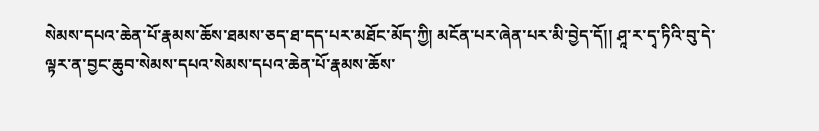སེམས་དཔའ་ཆེན་པོ་རྣམས་ཆོས་ཐམས་ཅད་ཐ་དད་པར་མཐོང་མོད་ཀྱི། མངོན་པར་ཞེན་པར་མི་བྱེད་དོ།། ཤཱ་ར་དྭ་ཏིའི་བུ་དེ་ལྟར་ན་བྱང་ཆུབ་སེམས་དཔའ་སེམས་དཔའ་ཆེན་པོ་རྣམས་ཆོས་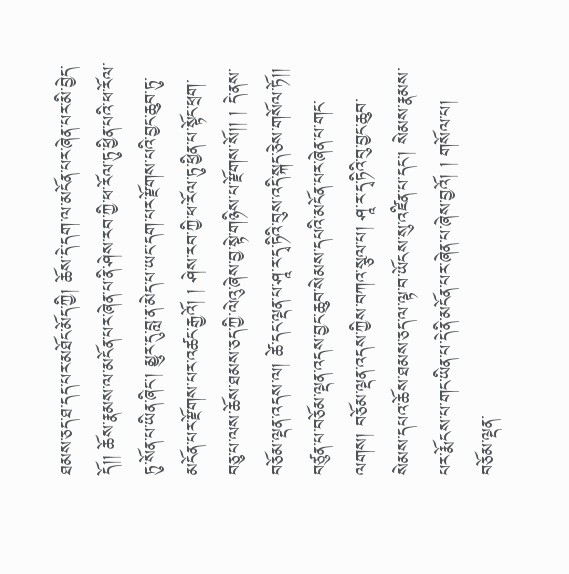ཐམས་ཅད་ཐ་དད་པར་མཐོང་མོད་ཀྱི། ཆོས་དེ་དག་ལ་མངོན་པར་ཞེན་པར་མི་བྱེད་དོ།། ཆོས་རྣམས་ལ་མངོན་པར་ཞེན་པ་ནི་ཤེས་རབ་ཀྱི་ཕ་རོལ་ཏུ་ཕྱིན་པའི་ཕ་རོལ་ཏུ་སོན་པ་ཡིན་ཞིང་། མྱུར་དུ་བླ་ན་མེད་པ་ཡང་དག་པར་རྫོགས་པའི་བྱང་ཆུབ་ཏུ་མངོན་པར་རྫོགས་པར་འཚང་རྒྱའོ། ། ཤེས་རབ་ཀྱི་ཕ་རོལ་ཏུ་ཕྱིན་པ་སྟོང་ཕྲག་བཅུ་པ་ལས་ཆོས་ཐམས་ཅད་ཀྱི་ལེའུ་ཞེས་བྱ་སྟེ་གཉིས་པ་རྫོགས་སོ།། ། དེ་ནས་བཅོམ་ལྡན་འདས་ལ། ཚེ་དང་ལྡན་པ་ཤཱ་ར་དྭ་ཏིའི་བུས་འདི་སྐད་ཅེས་གསོལ་ཏོ།། བཙུན་པ་བཅོམ་ལྡན་འདས་བྱང་ཆུབ་སེམས་དཔའི་མངོན་པར་ཞེན་པ་གང་ལགས། བཅོམ་ལྡན་འདས་ཀྱིས་བཀའ་སྩལ་པ། ཤཱ་ར་དྭ་ཏིའི་བུ་བྱང་ཆུབ་སེམས་དཔའ་ཆོས་ཐམས་ཅད་ལ་ལྟ་བ་ཡོངས་སུ་འཛིན་པ་དང་། སེམས་རྣམས་པར་རྨོངས་པ་གང་ཡིན་པ་དེ་ནི་མངོན་པར་ཞེན་པ་ཞེས་བྱའོ། ། གསོལ་པ། བཅོམ་ལྡན་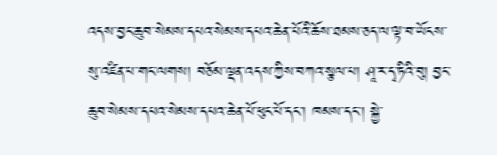འདས་བྱང་ཆུབ་སེམས་དཔའ་སེམས་དཔའ་ཆེན་པོའི་ཆོས་ཐམས་ཅད་ལ་ལྟ་བ་ཡོངས་སུ་འཛིན་པ་གང་ལགས། བཅོམ་ལྡན་འདས་ཀྱིས་བཀའ་སྩལ་པ། ཤཱ་ར་དྭ་ཏིའི་བུ། བྱང་ཆུབ་སེམས་དཔའ་སེམས་དཔའ་ཆེན་པོ་ཕུང་པོ་དང་། ཁམས་དང་། སྐྱེ་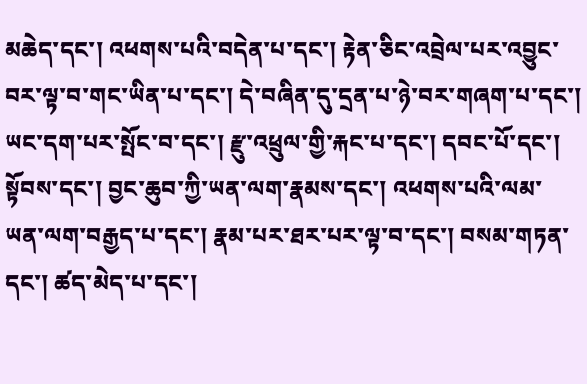མཆེད་དང་། འཕགས་པའི་བདེན་པ་དང་། རྟེན་ཅིང་འབྲེལ་པར་འབྱུང་བར་ལྟ་བ་གང་ཡིན་པ་དང་། དེ་བཞིན་དུ་དྲན་པ་ཉེ་བར་གཞག་པ་དང་། ཡང་དག་པར་སྤོང་བ་དང་། རྫུ་འཕྲུལ་གྱི་རྐང་པ་དང་། དབང་པོ་དང་། སྟོབས་དང་། བྱང་ཆུབ་ཀྱི་ཡན་ལག་རྣམས་དང་། འཕགས་པའི་ལམ་ཡན་ལག་བརྒྱད་པ་དང་། རྣམ་པར་ཐར་པར་ལྟ་བ་དང་། བསམ་གཏན་དང་། ཚད་མེད་པ་དང་།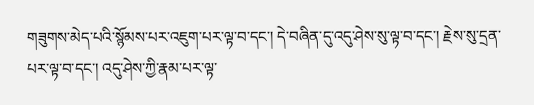གཟུགས་མེད་པའི་སྙོམས་པར་འཇུག་པར་ལྟ་བ་དང་། དེ་བཞིན་དུ་འདུ་ཤེས་སུ་ལྟ་བ་དང་། རྗེས་སུ་དྲན་པར་ལྟ་བ་དང་། འདུ་ཤེས་ཀྱི་རྣམ་པར་ལྟ་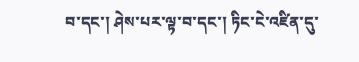བ་དང་། ཤེས་པར་ལྟ་བ་དང་། ཏིང་ངེ་འཛིན་དུ་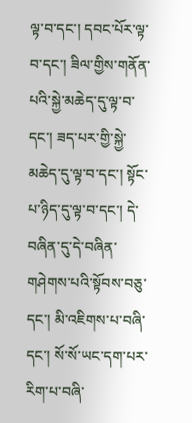ལྟ་བ་དང་། དབང་པོར་ལྟ་བ་དང་། ཟིལ་གྱིས་གནོན་པའི་སྐྱེ་མཆེད་དུ་ལྟ་བ་དང་། ཟད་པར་གྱི་སྐྱེ་མཆེད་དུ་ལྟ་བ་དང་། སྟོང་པ་ཉིད་དུ་ལྟ་བ་དང་། དེ་བཞིན་དུ་དེ་བཞིན་གཤེགས་པའི་སྟོབས་བཅུ་དང་། མི་འཇིགས་པ་བཞི་དང་། སོ་སོ་ཡང་དག་པར་རིག་པ་བཞི་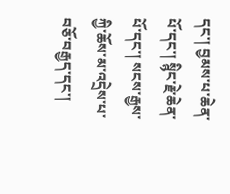དང་། བྱམས་པ་ཆེན་པོ་དང་། སྙིང་རྗེ་ཆེན་པོ་དང་། སངས་རྒྱས་ཀྱི་ཆོས་མ་འདྲེས་པ་བཅོ་བརྒྱད་དང་།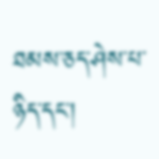ཐམས་ཅད་ཤེས་པ་ཉིད་དང་།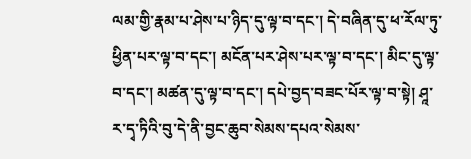ལམ་གྱི་རྣམ་པ་ཤེས་པ་ཉིད་དུ་ལྟ་བ་དང་། དེ་བཞིན་དུ་ཕ་རོལ་ཏུ་ཕྱིན་པར་ལྟ་བ་དང་། མངོན་པར་ཤེས་པར་ལྟ་བ་དང་། མིང་དུ་ལྟ་བ་དང་། མཚན་དུ་ལྟ་བ་དང་། དཔེ་བྱད་བཟང་པོར་ལྟ་བ་སྟེ། ཤཱ་ར་དྭ་ཏིའི་བུ་དེ་ནི་བྱང་ཆུབ་སེམས་དཔའ་སེམས་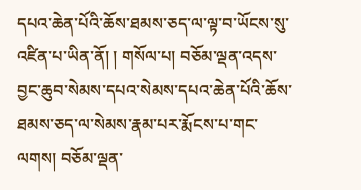དཔའ་ཆེན་པོའི་ཆོས་ཐམས་ཅད་ལ་ལྟ་བ་ཡོངས་སུ་འཛིན་པ་ཡིན་ནོ། ། གསོལ་པ། བཅོམ་ལྡན་འདས་བྱང་ཆུབ་སེམས་དཔའ་སེམས་དཔའ་ཆེན་པོའི་ཆོས་ཐམས་ཅད་ལ་སེམས་རྣམ་པར་རྨོངས་པ་གང་ལགས། བཅོམ་ལྡན་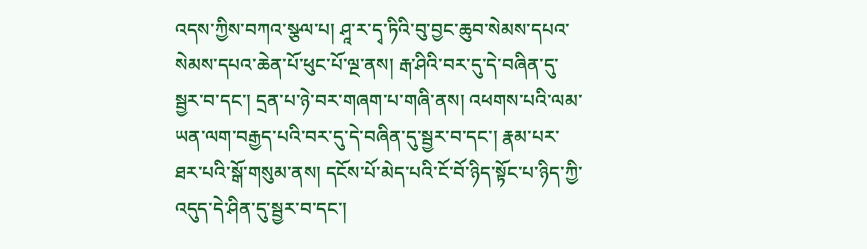འདས་ཀྱིས་བཀའ་སྩལ་པ། ཤཱ་ར་དྭ་ཏིའི་བུ་བྱང་ཆུབ་སེམས་དཔའ་སེམས་དཔའ་ཆེན་པོ་ཕུང་པོ་ལྔ་ནས། རྒ་ཤིའི་བར་དུ་དེ་བཞིན་དུ་སྦྱར་བ་དང་། དྲན་པ་ཉེ་བར་གཞག་པ་གཞི་ནས། འཕགས་པའི་ལམ་ཡན་ལག་བརྒྱད་པའི་བར་དུ་དེ་བཞིན་དུ་སྦྱར་བ་དང་། རྣམ་པར་ཐར་པའི་སྒོ་གསུམ་ནས། དངོས་པོ་མེད་པའི་ངོ་བོ་ཉིད་སྟོང་པ་ཉིད་ཀྱི་འདུད་དེ་ཤིན་དུ་སྦྱར་བ་དང་།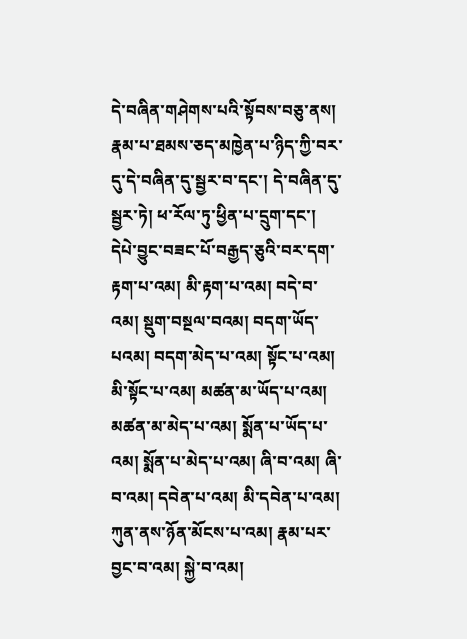དེ་བཞིན་གཤེགས་པའི་སྟོབས་བཅུ་ནས། རྣམ་པ་ཐམས་ཅད་མཁྱེན་པ་ཉིད་ཀྱི་བར་དུ་དེ་བཞིན་དུ་སྦྱར་བ་དང་། དེ་བཞིན་དུ་སྦྱར་ཏེ། ཕ་རོལ་ཏུ་ཕྱིན་པ་དྲུག་དང་། དེཔེ་བྱུང་བཟང་པོ་བརྒྱད་ཅུའི་བར་དག་རྟག་པ་འམ། མི་རྟག་པ་འམ། བདེ་བ་འམ། སྡུག་བསྔལ་བའམ། བདག་ཡོད་པའམ། བདག་མེད་པ་འམ། སྟོང་པ་འམ། མི་སྟོང་པ་འམ། མཚན་མ་ཡོད་པ་འམ། མཚན་མ་མེད་པ་འམ། སྨོན་པ་ཡོད་པ་འམ། སྨོན་པ་མེད་པ་འམ། ཞི་བ་འམ། ཞི་བ་འམ། དབེན་པ་འམ། མི་དབེན་པ་འམ། ཀུན་ནས་ཉོན་མོངས་པ་འམ། རྣམ་པར་བྱང་བ་འམ། སྐྱེ་བ་འམ།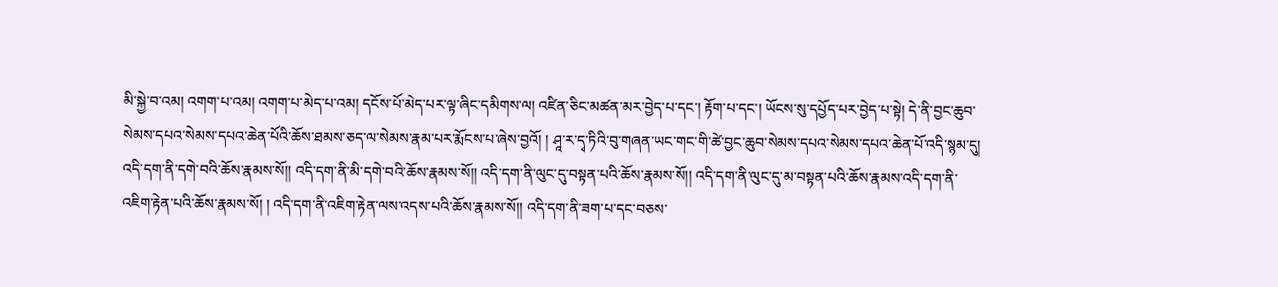མི་སྐྱེ་བ་འམ། འགག་པ་འམ། འགག་པ་མེད་པ་འམ། དངོས་པོ་མེད་པར་ལྟ་ཞིང་དམིགས་ལ། འཛིན་ཅིང་མཚན་མར་བྱེད་པ་དང་། རྟོག་པ་དང་། ཡོངས་སུ་དཔྱོད་པར་བྱེད་པ་སྟེ། དེ་ནི་བྱང་ཆུབ་སེམས་དཔའ་སེམས་དཔའ་ཆེན་པོའི་ཆོས་ཐམས་ཅད་ལ་སེམས་རྣམ་པར་རྨོངས་པ་ཞེས་བྱའོ། ། ཤཱ་ར་དྭ་ཏིའི་བུ་གཞན་ཡང་གང་གི་ཚེ་བྱང་ཆུབ་སེམས་དཔའ་སེམས་དཔའ་ཆེན་པོ་འདི་སྙམ་དུ། འདི་དག་ནི་དགེ་བའི་ཆོས་རྣམས་སོ།། འདི་དག་ནི་མི་དགེ་བའི་ཆོས་རྣམས་སོ།། འདི་དག་ནི་ལུང་དུ་བསྟན་པའི་ཆོས་རྣམས་སོ།། འདི་དག་ནི་ལུང་དུ་མ་བསྟན་པའི་ཆོས་རྣམས་འདི་དག་ནི་འཇིག་རྟེན་པའི་ཆོས་རྣམས་སོ། ། འདི་དག་ནི་འཇིག་རྟེན་ལས་འདས་པའི་ཆོས་རྣམས་སོ།། འདི་དག་ནི་ཟག་པ་དང་བཅས་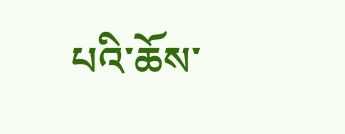པའི་ཆོས་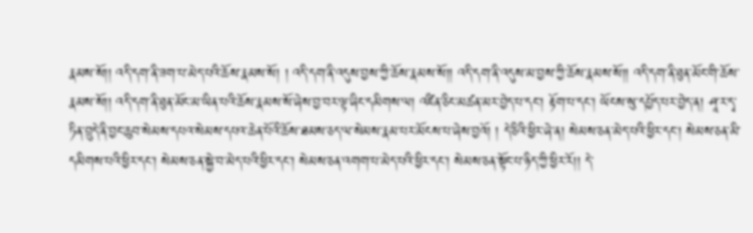རྣམས་སོ།། འདི་དག་ནི་ཟག་པ་མེད་པའི་ཆོས་རྣམས་སོ། ། འདི་དག་ནི་འདུས་བྱས་ཀྱི་ཆོས་རྣམས་སོ།། འདི་དག་ནི་འདུས་མ་བྱས་ཀྱི་ཆོས་རྣམས་སོ།། འདི་དག་ནི་ཐུན་མོང་གི་ཆོས་རྣམས་སོ།། འདི་དག་ནི་ཐུན་མོང་མ་ཡིན་པའི་ཆོས་རྣམས་སོ་ཞེས་བྱ་བར་ལྟ་ཞིང་དམིགས་ལ། འཛིན་ཅིང་མཚན་མར་བྱེད་པ་དང་། རྟོག་པ་དང་། ཡོངས་སུ་དཔྱོད་པར་བྱེད་ན། ཤཱ་ར་དྭ་ཏིན་བྲུདེ་ནི་བྱང་ཆུབ་སེམས་དཔའ་སེམས་དཔའ་ཆེན་པོའི་ཆོས་ཐམས་ཅད་ལ་སེམས་རྣམ་པར་མོངས་པ་ཞེས་བྱའོ། ། དེ་ཅིའི་ཕྱིར་ཞེ་ན། སེམས་ཅན་མེད་པའི་ཕྱིར་དང་། སེམས་ཅན་མི་དམིགས་པའི་ཕྱིར་དང་། སེམས་ཅན་སྐྱེ་བ་མེད་པའི་ཕྱིར་དང་། སེམས་ཅན་འགག་པ་མེད་པའི་ཕྱིར་དང་། སེམས་ཅན་སྟོང་པ་ཉིད་ཀྱི་ཕྱིར་རོ།། དེ་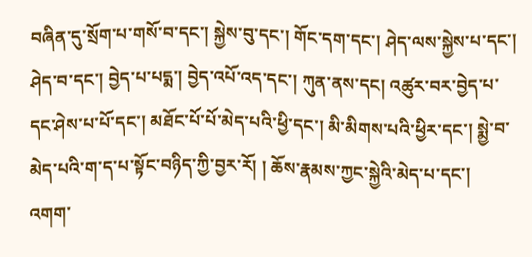བཞིན་དུ་སྲོག་པ་གསོ་བ་དང་། སྐྱེས་བུ་དང་། གོང་དག་དང་། ཤེད་ལས་སྐྱེས་པ་དང་། ཤེད་བ་དང་། བྱེད་པ་པདྨ་། བྱེད་འཔོ་འད་དང་། ཀུན་ནས་དང། འཚུར་བར་བྱེད་པ་དང་ཤེས་པ་པོ་དང་། མཐོང་པོ་པོ་མེད་པའི་ཕྱི་དང་། མི་མིགས་པའི་ཕྱིར་དང་། སྨྱེ་བ་མེད་པའི་ག་ད་པ་སྟོང་བཉིད་ཀྱི་བྱར་རོ། ། ཆོས་རྣམས་ཀྱང་སྐྱེའི་མེད་པ་དང་། འགག་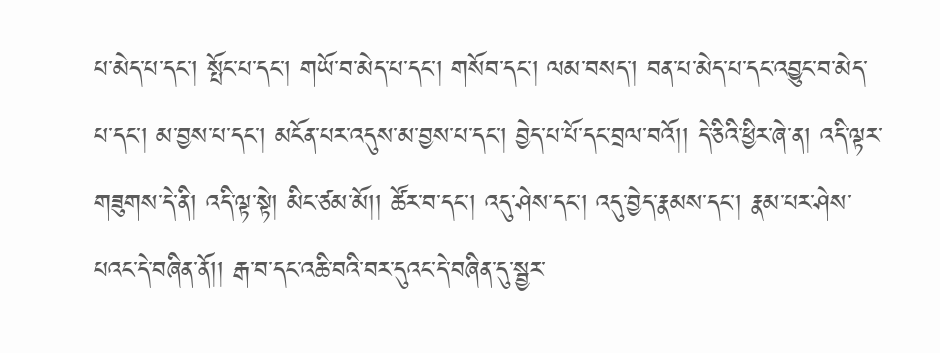པ་མེད་པ་དང་། སྤོང་པ་དང་། གཡོ་བ་མེད་པ་དང་། གསོབ་དང་། ལམ་བསད་། བན་པ་མེད་པ་དང་འབྱུང་བ་མེད་པ་དང་། མ་བྱས་པ་དང་། མངོན་པར་འདུས་མ་བྱས་པ་དང་། བྱེད་པ་པོ་དང་བྲལ་བའོ།། དེ་ཅིའི་ཕྱིར་ཞེ་ན། འདི་ལྟར་གཟུགས་དེ་ནི། འདི་ལྟ་སྟེ། མིང་ཙམ་མོ།། ཚོར་བ་དང་། འདུ་ཤེས་དང་། འདུ་བྱེད་རྣམས་དང་། རྣམ་པར་ཤེས་པའང་དེ་བཞིན་ནོ།། རྒ་བ་དང་འཆི་བའི་བར་དུའང་དེ་བཞིན་དུ་སྦྱར་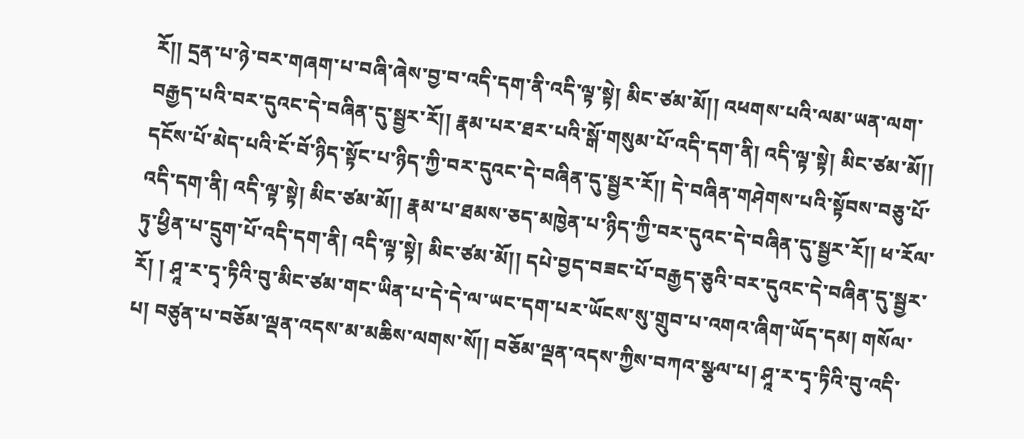རོ།། དྲན་པ་ཉེ་བར་གཞག་པ་བཞི་ཞེས་བྱ་བ་འདི་དག་ནི་འདི་ལྟ་སྟེ། མིང་ཙམ་མོ།། འཕགས་པའི་ལམ་ཡན་ལག་བརྒྱད་པའི་བར་དུའང་དེ་བཞིན་དུ་སྦྱར་རོ།། རྣམ་པར་ཐར་པའི་སྒོ་གསུམ་པོ་འདི་དག་ནི། འདི་ལྟ་སྟེ། མིང་ཙམ་མོ།། དངོས་པོ་མེད་པའི་ངོ་བོ་ཉིད་སྟོང་པ་ཉིད་ཀྱི་བར་དུའང་དེ་བཞིན་དུ་སྦྱར་རོ།། དེ་བཞིན་གཤེགས་པའི་སྟོབས་བཅུ་པོ་འདི་དག་ནི། འདི་ལྟ་སྟེ། མིང་ཙམ་མོ།། རྣམ་པ་ཐམས་ཅད་མཁྱེན་པ་ཉིད་ཀྱི་བར་དུའང་དེ་བཞིན་དུ་སྦྱར་རོ།། ཕ་རོལ་ཏུ་ཕྱིན་པ་དྲུག་པོ་འདི་དག་ནི། འདི་ལྟ་སྟེ། མིང་ཙམ་མོ།། དཔེ་བྱད་བཟང་པོ་བརྒྱད་ཅུའི་བར་དུའང་དེ་བཞིན་དུ་སྦྱར་རོ། ། ཤཱ་ར་དྭ་ཏིའི་བུ་མིང་ཙམ་གང་ཡིན་པ་དེ་དེ་ལ་ཡང་དག་པར་ཡོངས་སུ་གྲུབ་པ་འགའ་ཞིག་ཡོད་དམ། གསོལ་པ། བཙུན་པ་བཅོམ་ལྡན་འདས་མ་མཆིས་ལགས་སོ།། བཅོམ་ལྡན་འདས་ཀྱིས་བཀའ་སྩལ་པ། ཤཱ་ར་དྭ་ཏིའི་བུ་འདི་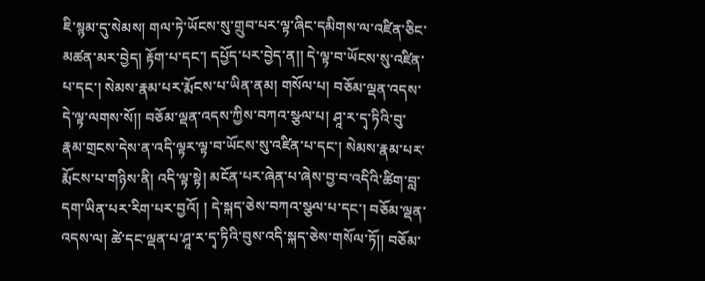ཇི་སྙམ་དུ་སེམས། གལ་ཏེ་ཡོངས་སུ་གྲུབ་པར་ལྟ་ཞིང་དམིགས་ལ་འཛིན་ཅིང་མཚན་མར་བྱེད། རྟོག་པ་དང་། དཔྱོད་པར་བྱེད་ན།། དེ་ལྟ་བ་ཡོངས་སུ་འཛིན་པ་དང་། སེམས་རྣམ་པར་རྨོངས་པ་ཡིན་ནམ། གསོལ་པ། བཅོམ་ལྡན་འདས་དེ་ལྟ་ལགས་སོ།། བཅོམ་ལྡན་འདས་ཀྱིས་བཀའ་སྩལ་པ། ཤཱ་ར་དྭ་ཏིའི་བུ་རྣམ་གྲངས་དེས་ན་འདི་ལྟར་ལྟ་བ་ཡོངས་སུ་འཛིན་པ་དང་། སེམས་རྣམ་པར་རྨོངས་པ་གཉིས་ནི། འདི་ལྟ་སྟེ། མངོན་པར་ཞེན་པ་ཞེས་བྱ་བ་འདིའི་ཚིག་བླ་དག་ཡིན་པར་རིག་པར་བྱའོ། ། དེ་སྐད་ཅེས་བཀའ་སྩལ་པ་དང་། བཅོམ་ལྡན་འདས་ལ། ཚེ་དང་ལྡན་པ་ཤཱ་ར་དྭ་ཏིའི་བུས་འདི་སྐད་ཅེས་གསོལ་ཏོ།། བཅོམ་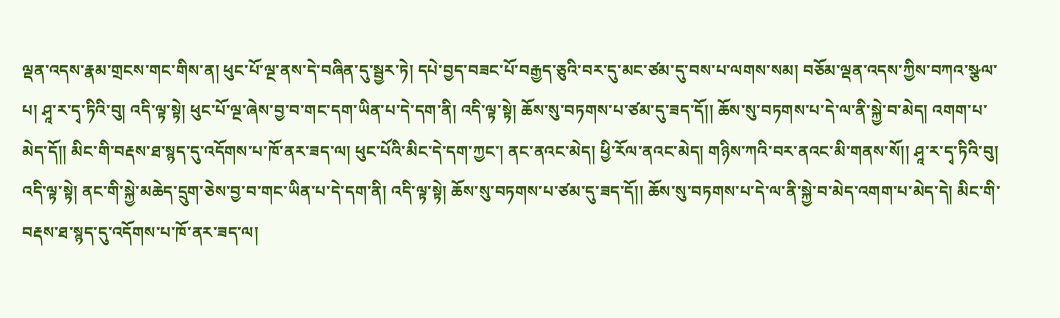ལྡན་འདས་རྣམ་གྲངས་གང་གིས་ན། ཕུང་པོ་ལྔ་ནས་དེ་བཞིན་དུ་སྦྱར་ཏེ། དཔེ་བྱད་བཟང་པོ་བརྒྱད་ཅུའི་བར་དུ་མང་ཙམ་དུ་བས་པ་ལགས་སམ། བཅོམ་ལྡན་འདས་ཀྱིས་བཀའ་སྩལ་པ། ཤཱ་ར་དྭ་ཏིའི་བུ། འདི་ལྟ་སྟེ། ཕུང་པོ་ལྔ་ཞེས་བྱ་བ་གང་དག་ཡིན་པ་དེ་དག་ནི། འདི་ལྟ་སྟེ། ཆོས་སུ་བཏགས་པ་ཙམ་དུ་ཟད་དོ།། ཆོས་སུ་བཏགས་པ་དེ་ལ་ནི་སྐྱེ་བ་མེད། འགག་པ་མེད་དོ།། མིང་གི་བརྡས་ཐ་སྙད་དུ་འདོགས་པ་ཁོ་ནར་ཟད་ལ། ཕུང་པོའི་མིང་དེ་དག་ཀྱང་། ནང་ནའང་མེད། ཕྱི་རོལ་ནའང་མེད། གཉིས་ཀའི་བར་ནའང་མི་གནས་སོ།། ཤཱ་ར་དྭ་ཏིའི་བུ། འདི་ལྟ་སྟེ། ནང་གི་སྐྱེ་མཆེད་དྲུག་ཅེས་བྱ་བ་གང་ཡིན་པ་དེ་དག་ནི། འདི་ལྟ་སྟེ། ཆོས་སུ་བཏགས་པ་ཙམ་དུ་ཟད་དོ།། ཆོས་སུ་བཏགས་པ་དེ་ལ་ནི་སྐྱེ་བ་མེད་འགག་པ་མེད་དེ། མིང་གི་བརྡས་ཐ་སྙད་དུ་འདོགས་པ་ཁོ་ནར་ཟད་ལ།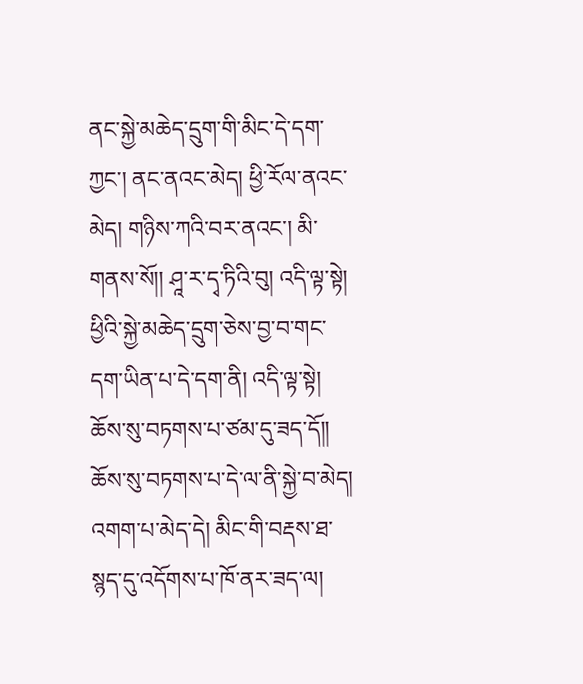ནང་སྐྱེ་མཆེད་དྲུག་གི་མིང་དེ་དག་ཀྱང་། ནང་ནའང་མེད། ཕྱི་རོལ་ནའང་མེད། གཉིས་ཀའི་བར་ནའང་། མི་གནས་སོ།། ཤཱ་ར་དྭ་ཏིའི་བུ། འདི་ལྟ་སྟེ། ཕྱིའི་སྐྱེ་མཆེད་དྲུག་ཅེས་བྱ་བ་གང་དག་ཡིན་པ་དེ་དག་ནི། འདི་ལྟ་སྟེ། ཆོས་སུ་བཏགས་པ་ཙམ་དུ་ཟད་དོ།། ཆོས་སུ་བཏགས་པ་དེ་ལ་ནི་སྐྱེ་བ་མེད། འགག་པ་མེད་དེ། མིང་གི་བརྡས་ཐ་སྙད་དུ་འདོགས་པ་ཁོ་ནར་ཟད་ལ།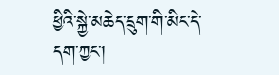ཕྱིའི་སྐྱེ་མཆེད་དྲུག་གི་མིང་དེ་དག་ཀྱང་།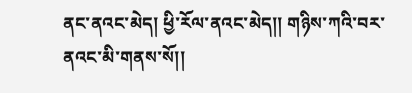ནང་ནའང་མེད། ཕྱི་རོལ་ནའང་མེད།། གཉིས་ཀའི་བར་ནའང་མི་གནས་སོ།།